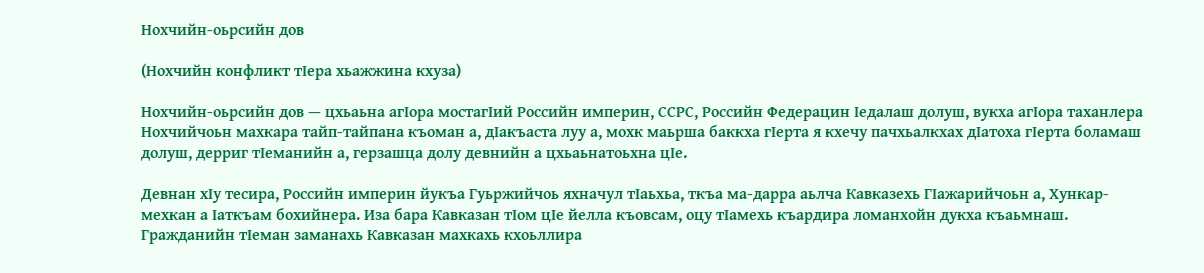Нохчийн-оьрсийн дов

(Нохчийн конфликт тӀера хьажжина кхуза)

Нохчийн-оьрсийн дов — цхьаьна агӀора мостагӀий Российн империн, ССРС, Российн Федерацин Ӏедалаш долуш, вукха агӀора таханлера Нохчийчоьн махкара тайп-тайпана къоман а, дӀакъаста луу а, мохк маьрша баккха гӀерта я кхечу пачхьалкхах дӀатоха гӀерта боламаш долуш, дерриг тӀеманийн а, герзашца долу девнийн а цхьаьнатоьхна цӀе.

Девнан хӀу тесира, Российн империн йукъа Гуьржийчоь яхначул тӀаьхьа, ткъа ма-дарра аьлча Кавказехь ГӀажарийчоьн а, Хункар-мехкан а Ӏаткъам бохийнера. Иза бара Кавказан тӀом цӀе йелла къовсам, оцу тӀамехь къардира ломанхойн дукха къаьмнаш. Гражданийн тӀеман заманахь Кавказан махкахь кхоьллира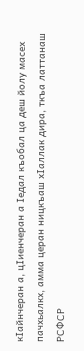кӀайнчеран а, цӀиенчеран а Ӏедал къобал ца деш йолу масех пачхьалкх, амма церан ницкъаш хӀаллак дира, ткъа латтанаш РСФСР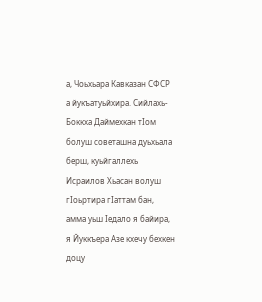а, Чоьхьара Кавказан СФСР а йукъатуьйхира. Сийлахь-Боккха Даймехкан тӀом болуш советашна дуьхьала берш, куьйгаллехь Исраилов Хьасан волуш гӀоьртира гӀаттам бан, амма уьш Ӏедало я байира, я Йуккъера Азе кхечу бехкен доцу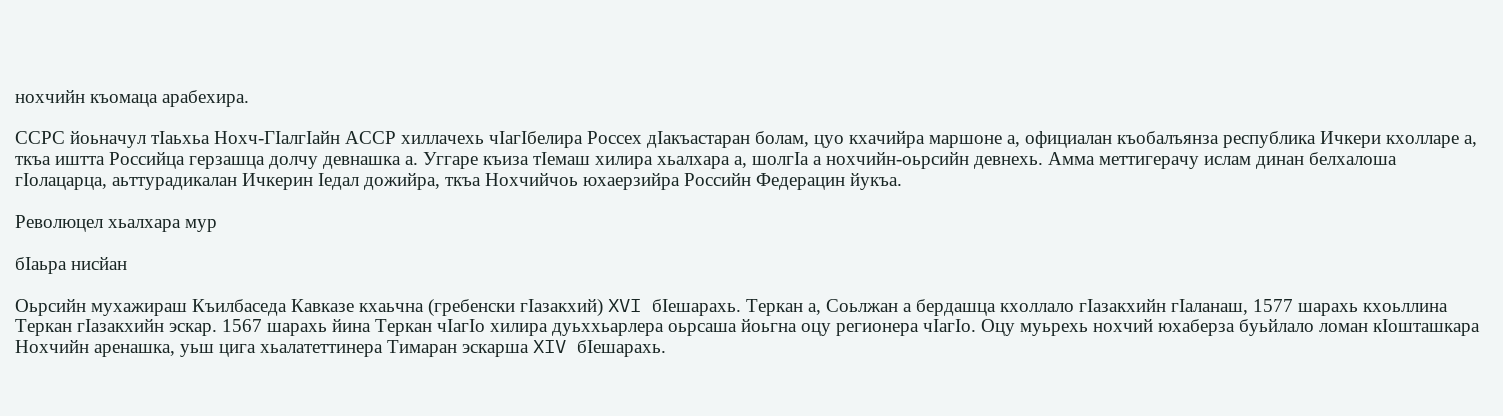нохчийн къомаца арабехира.

ССРС йоьначул тӀаьхьа Нохч-ГӀалгӀайн АССР хиллачехь чӀагӀбелира Россех дӀакъастаран болам, цуо кхачийра маршоне а, официалан къобалъянза республика Ичкери кхолларе а, ткъа иштта Российца герзашца долчу девнашка а. Уггаре къиза тӀемаш хилира хьалхара а, шолгӀа а нохчийн-оьрсийн девнехь. Амма меттигерачу ислам динан белхалоша гӀолацарца, аьттурадикалан Ичкерин Ӏедал дожийра, ткъа Нохчийчоь юхаерзийра Российн Федерацин йукъа.

Революцел хьалхара мур

бӀаьра нисйан

Оьрсийн мухажираш Къилбаседа Кавказе кхаьчна (гребенски гӀазакхий) XVI бӀешарахь. Теркан а, Соьлжан а бердашца кхоллало гӀазакхийн гӀаланаш, 1577 шарахь кхоьллина Теркан гӀазакхийн эскар. 1567 шарахь йина Теркан чӀагӀо хилира дуьххьарлера оьрсаша йоьгна оцу регионера чӀагӀо. Оцу муьрехь нохчий юхаберза буьйлало ломан кӀошташкара Нохчийн аренашка, уьш цига хьалатеттинера Тимаран эскарша XIV бӀешарахь.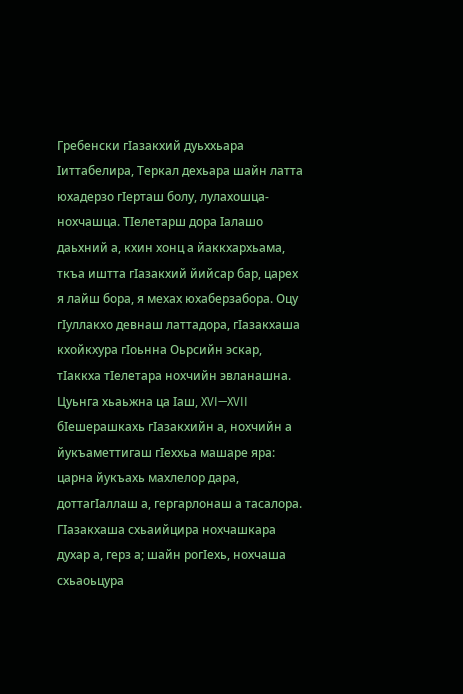Гребенски гӀазакхий дуьххьара Ӏиттабелира, Теркал дехьара шайн латта юхадерзо гӀерташ болу, лулахошца-нохчашца. ТӀелетарш дора Ӏалашо даьхний а, кхин хонц а йаккхархьама, ткъа иштта гӀазакхий йийсар бар, царех я лайш бора, я мехах юхаберзабора. Оцу гӀуллакхо девнаш латтадора, гӀазакхаша кхойкхура гӀоьнна Оьрсийн эскар, тӀаккха тӀелетара нохчийн эвланашна. Цуьнга хьаьжна ца Ӏаш, XVI—XVII бӀешерашкахь гӀазакхийн а, нохчийн а йукъаметтигаш гӀеххьа машаре яра: царна йукъахь махлелор дара, доттагӀаллаш а, гергарлонаш а тасалора. ГӀазакхаша схьаийцира нохчашкара духар а, герз а; шайн рогӀехь, нохчаша схьаоьцура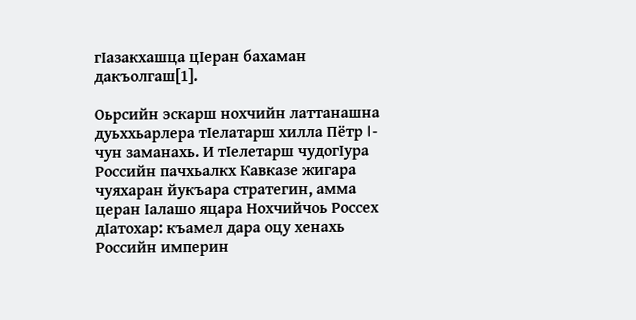гӀазакхашца цӀеран бахаман дакъолгаш[1].

Оьрсийн эскарш нохчийн латтанашна дуьххьарлера тӀелатарш хилла Пётр I-чун заманахь. И тӀелетарш чудогӀура Российн пачхьалкх Кавказе жигара чуяхаран йукъара стратегин, амма церан Ӏалашо яцара Нохчийчоь Россех дӀатохар: къамел дара оцу хенахь Российн империн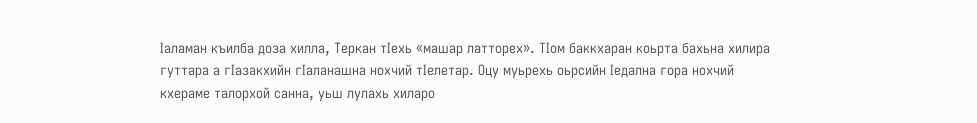Ӏаламан къилба доза хилла, Теркан тӀехь «машар латторех». ТӀом баккхаран коьрта бахьна хилира гуттара а гӀазакхийн гӀаланашна нохчий тӀелетар. Оцу муьрехь оьрсийн Ӏедална гора нохчий кхераме талорхой санна, уьш лулахь хиларо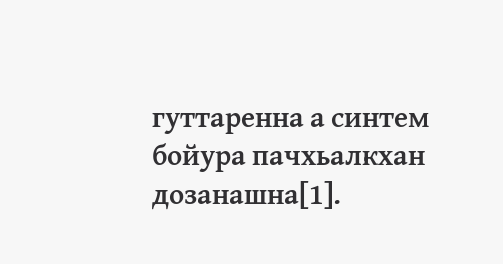гуттаренна а синтем бойура пачхьалкхан дозанашна[1].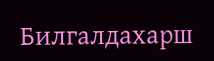Билгалдахарш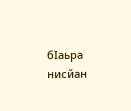бӀаьра нисйан